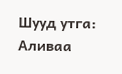Шууд утга: Аливаа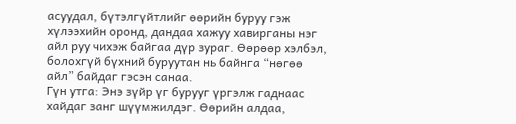асуудал, бүтэлгүйтлийг өөрийн буруу гэж хүлээхийн оронд, дандаа хажуу хавирганы нэг айл руу чихэж байгаа дүр зураг. Өөрөөр хэлбэл, болохгүй бүхний буруутан нь байнга “нөгөө айл” байдаг гэсэн санаа.
Гүн утга: Энэ зүйр үг бурууг үргэлж гаднаас хайдаг занг шүүмжилдэг. Өөрийн алдаа,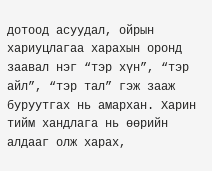дотоод асуудал, ойрын хариуцлагаа харахын оронд заавал нэг “тэр хүн”, “тэр айл”, “тэр тал” гэж зааж буруутгах нь амархан. Харин тийм хандлага нь өөрийн алдааг олж харах,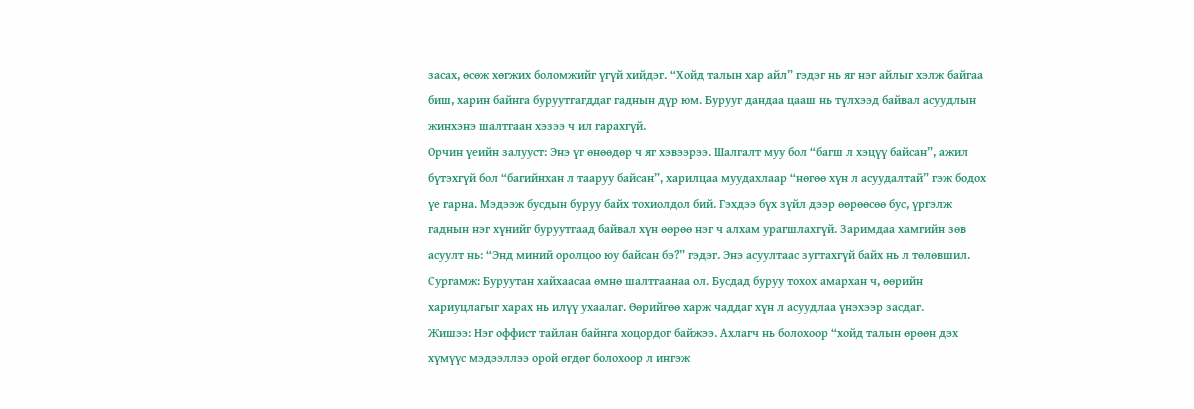засах, өсөж хөгжих боломжийг үгүй хийдэг. “Хойд талын хар айл” гэдэг нь яг нэг айлыг хэлж байгаа биш, харин байнга буруутгагддаг гаднын дүр юм. Бурууг дандаа цааш нь түлхээд байвал асуудлын жинхэнэ шалтгаан хэзээ ч ил гарахгүй.
Орчин үеийн залууст: Энэ үг өнөөдөр ч яг хэвээрээ. Шалгалт муу бол “багш л хэцүү байсан”, ажил бүтэхгүй бол “багийнхан л тааруу байсан”, харилцаа муудахлаар “нөгөө хүн л асуудалтай” гэж бодох үе гарна. Мэдээж бусдын буруу байх тохиолдол бий. Гэхдээ бүх зүйл дээр өөрөөсөө бус, үргэлж гаднын нэг хүнийг буруутгаад байвал хүн өөрөө нэг ч алхам урагшлахгүй. Заримдаа хамгийн зөв асуулт нь: “Энд миний оролцоо юу байсан бэ?” гэдэг. Энэ асуултаас зугтахгүй байх нь л төлөвшил.
Сургамж: Буруутан хайхаасаа өмнө шалтгаанаа ол. Бусдад буруу тохох амархан ч, өөрийн хариуцлагыг харах нь илүү ухаалаг. Өөрийгөө харж чаддаг хүн л асуудлаа үнэхээр засдаг.
Жишээ: Нэг оффист тайлан байнга хоцордог байжээ. Ахлагч нь болохоор “хойд талын өрөөн дэх хүмүүс мэдээллээ орой өгдөг болохоор л ингэж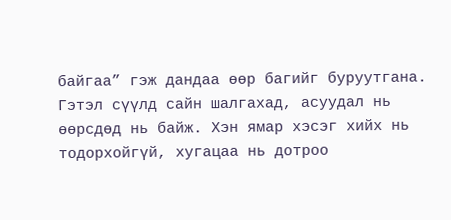байгаа” гэж дандаа өөр багийг буруутгана. Гэтэл сүүлд сайн шалгахад, асуудал нь өөрсдөд нь байж. Хэн ямар хэсэг хийх нь тодорхойгүй, хугацаа нь дотроо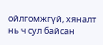ойлгомжгүй, хяналт нь ч сул байсан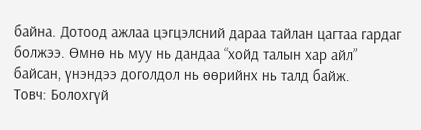байна. Дотоод ажлаа цэгцэлсний дараа тайлан цагтаа гардаг болжээ. Өмнө нь муу нь дандаа “хойд талын хар айл” байсан, үнэндээ доголдол нь өөрийнх нь талд байж.
Товч: Болохгүй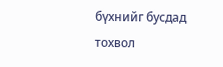бүхнийг бусдад тохвол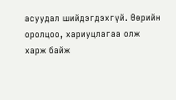асуудал шийдэгдэхгүй. Өөрийн оролцоо, хариуцлагаа олж харж байж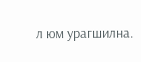л юм урагшилна.